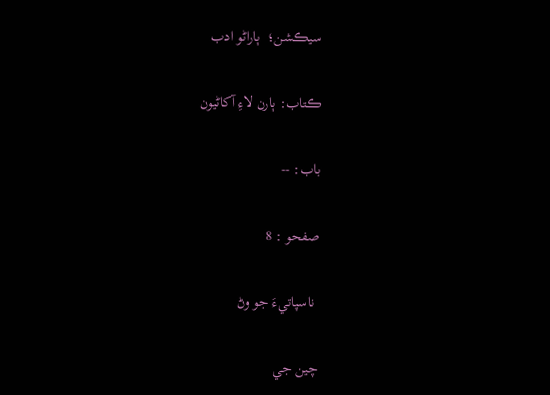سيڪشن؛  ٻاراڻو ادب

ڪتاب: ٻارن لاءِ آکاڻيون

باب: --

صفحو : 8

 ناسپاتيءَ جو وڻ

چين جي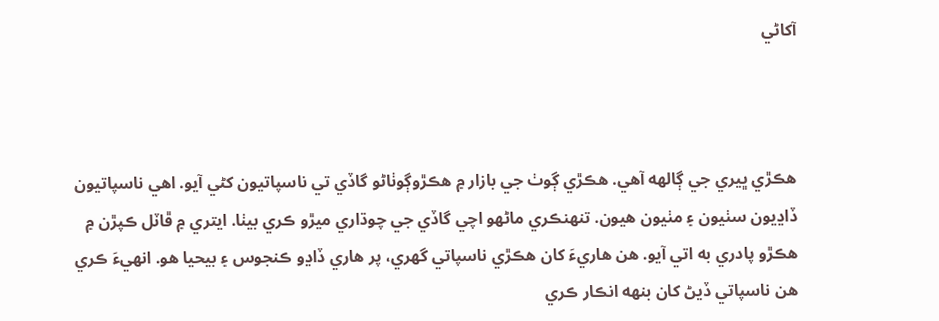آکاڻي



هڪڙي ڀيري جي ڳالهه آهي. هڪڙي ڳوٺ جي بازار ۾ هڪڙوڳوٺاڻو گاڏي تي ناسپاتيون کڻي آيو. اهي ناسپاتيون ڏاڍيون سٺيون ۽ مٺيون هيون. تنهنڪري ماڻهو اچي گاڏي جي چوڌاري ميڙو ڪري بيٺا. ايتري ۾ ڦاٽل ڪپڙن ۾ هڪڙو پادري به اتي آيو. هن هاريءَ کان هڪڙي ناسپاتي گهري، پر هاري ڏاڍو ڪنجوس ۽ بيحيا هو. انهيءَ ڪري هن ناسپاتي ڏيڻ کان بنهه انڪار ڪري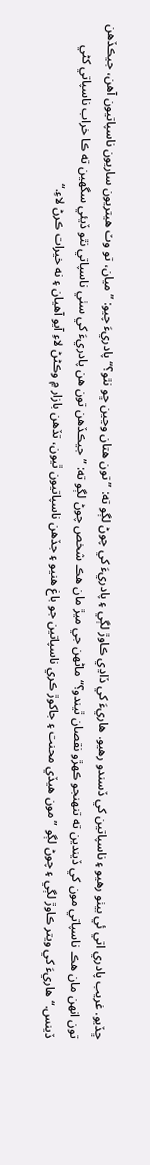ڇڏيو. غريب پادري اتي ئي بيٺو رهيو ۽ ناسپاتين کي ڏسندو رهيو. هاريءَ کي ڏاڍي ڪاوڙ لڳي ۽ پادريءَ کي چوڻ لڳو ته: ”تون هتان وڃين ڇو نٿو؟“ پادريءَ چيو: ”ميان، تو وٽ هيتريون ساريون ناسپاتيون آهن، جيڪڏهن تون انهن مان هڪ ناسپاتي مون کي ڏيندين ته تنهنجو ڪهڙو نقصان ٿيندو؟“ ماڻهن جي ميڙ مان هڪ شخص چوڻ لڳو ته: ”جيڪڏهن تون هن پادريءَ کي سٺي ناسپاتي نٿو ڏيئي سگهين ته ڪا خراب ناسپاتي کڻي ڏينس.“ هاريءَ کي ويتر ڪاوڙ لڳي ۽ چوڻ لڳو ”مون هيڏي محنت ۽ جاکوڙ ڪري ناسپاتين جو باغ هنيو ۽ جڏهن ناسپاتيون ٿيون، تڏهن بازار ۾ وڪڻڻ لاءِ آيو آهيان ۽ نه خيرات ڪرڻ لاءِ.“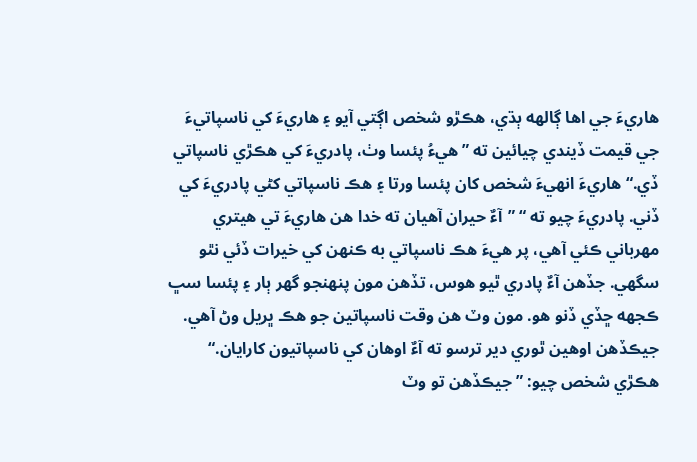هاريءَ جي اها ڳالهه ٻڌي، هڪڙو شخص اڳتي آيو ۽ هاريءَ کي ناسپاتيءَ جي قيمت ڏيندي چيائين ته ”هيءُ پئسا وٺ، پادريءَ کي هڪڙي ناسپاتي ڏي.“ هاريءَ انهيءَ شخص کان پئسا ورتا ۽ هڪ ناسپاتي کڻي پادريءَ کي ڏني. پادريءَ چيو ته “ ”آءٌ حيران آهيان ته خدا هن هاريءَ تي هيتري مهرباني ڪئي آهي، پر هيءَ هڪ ناسپاتي به ڪنهن کي خيرات ڏئي نٿو سگهي. جڏهن آءٌ پادري ٿيو هوس، تڏهن مون پنهنجو گهر ٻار ۽ پئسا سڀ ڪجهه ڇڏي ڏنو هو. مون وٽ هن وقت ناسپاتين جو هڪ ڀريل وڻ آهي. جيڪڏهن اوهين ٿوري دير ترسو ته آءٌ اوهان کي ناسپاتيون کارايان.“ هڪڙي شخص چيو: ”جيڪڏهن تو وٽ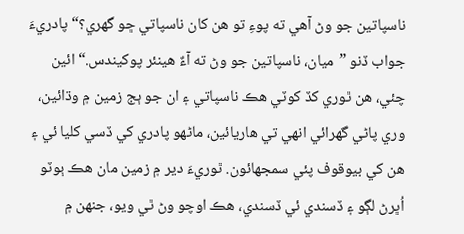ناسپاتين جو وڻ آهي ته پوءِ تو هن کان ناسپاتي ڇو گهري؟“ پادريءَ جواب ڏنو ”ميان، ناسپاتين جو وڻ ته آءٌ هينئر پوکيندس.“ ائين چئي، هن ٿوري کڏ کوٽي هڪ ناسپاتي ۽ ان جو ٻج زمين ۾ وڌائين، وري پاڻي گهرائي انهي تي هاريائين، ماڻهو پادري کي ڏسي کليا ئي ۽ هن کي بيوقوف پئي سمجهائون. ٿوريءَ دير ۾ زمين مان هڪ ٻوٽو اُڀرڻ لڳو ۽ ڏسندي ئي ڏسندي، هڪ اوچو وڻ ٿي ويو، جنهن ۾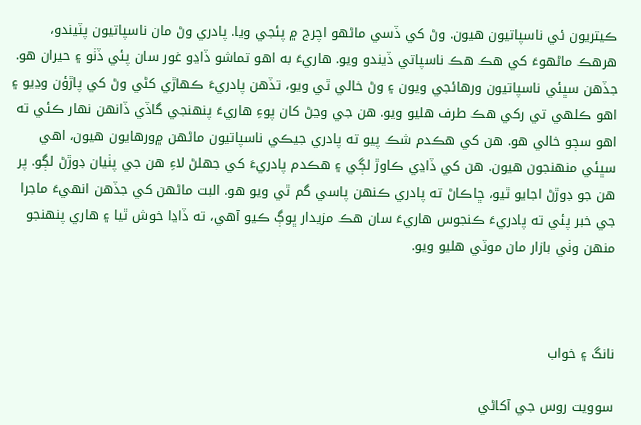ڪيتريون ئي ناسپاتيون هيون. وڻ کي ڏسي ماڻهو اچرج ۾ پئجي ويا. پادري وڻ مان ناسپاتيون پٽيندو، هرهڪ ماڻهوءَ کي هڪ هڪ ناسپاتي ڏيندو ويو. هاريءَ به اهو تماشو ڏاڍو غور سان پئي ڏٺو ۽ حيران هو. جڏهن سڀئي ناسپاتيون ورهائجي ويون ۽ وڻ خالي ٿي ويو، تڏهن پادريءَ ڪهاڙي کڻي وڻ کي پاڙؤن وڍيو ۽ اهو ڪلهي تي رکي هڪ طرف هليو ويو. هن جي وڃڻ کان پوءِ هاريءَ پنهنجي گاڏي ڏانهن نهار ڪئي ته اهو سڄو خالي هو. هن کي هڪدم شڪ پيو ته پادري جيڪي ناسپاتيون ماڻهن ۾ورهايون هيون، اهي سڀئي منهنجون هيون. هن کي ڏاڍي ڪاوڙ لڳي ۽ هڪدم پادريءَ کي جهلڻ لاءِ هن جي پٺيان ڊوڙڻ لڳو. پر هن جو ڊوڙڻ اجايو ٿيو، ڇاڪاڻ ته پادري ڪنهن پاسي گم ٿي ويو هو. البت ماڻهن کي جڏهن انهيءَ ماجرا جي خبر پئي ته پادريءَ ڪنجوس هاريءَ سان هڪ مزيدار ڀوڳ ڪيو آهي، ته ڏاڍا خوش ٿيا ۽ هاري پنهنجو منهن وٺي بازار مان موٽي هليو ويو.



نانگ ۽ خواب

سوويت روس جي آکاڻي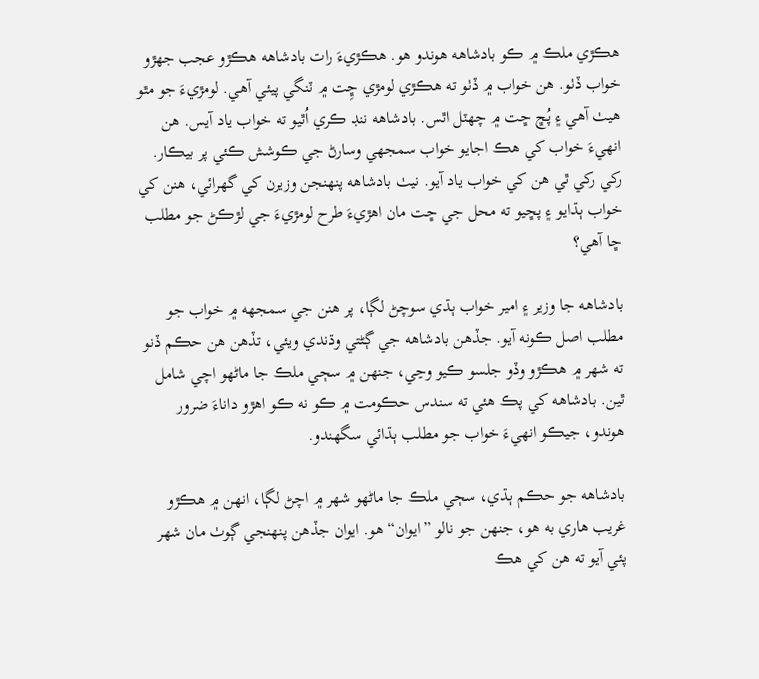هڪڙي ملڪ ۾ ڪو بادشاهه هوندو هو. هڪڙيءَ رات بادشاهه هڪڙو عجب جهڙو خواب ڏٺو. هن خواب ۾ ڏٺو ته هڪڙي لومڙي ڇِت ۾ ٽنگي پيئي آهي. لومڙيءَ جو مٿو هيٺ آهي ۽ پُڇ ڇت ۾ چهٽل اٿس. بادشاهه ننڊ ڪري اُٿيو ته خواب ياد آيس. هن انهيءَ خواب کي هڪ اجايو خواب سمجهي وسارڻ جي ڪوشش ڪئي پر بيڪار. رکي رکي ٿي هن کي خواب ياد آيو. نيٺ بادشاهه پنهنجن وزيرن کي گهرائي، هنن کي خواب ٻڌايو ۽ پڇيو ته محل جي ڇت مان اهڙيءَ طرح لومڙيءَ جي لڙڪڻ جو مطلب ڇا آهي؟

بادشاهه جا وزير ۽ امير خواب ٻڌي سوچڻ لڳا، پر هنن جي سمجهه ۾ خواب جو مطلب اصل ڪونه آيو. جڏهن بادشاهه جي ڳڻتي وڌندي ويئي، تڏهن هن حڪم ڏنو ته شهر ۾ هڪڙو وڏو جلسو ڪيو وڃي، جنهن ۾ سڄي ملڪ جا ماڻهو اچي شامل ٿين. بادشاهه کي پڪ هئي ته سندس حڪومت ۾ ڪو نه ڪو اهڙو داناءَ ضرور هوندو، جيڪو انهيءَ خواب جو مطلب ٻڌائي سگهندو.

بادشاهه جو حڪم ٻڌي، سڄي ملڪ جا ماڻهو شهر ۾ اچڻ لڳا، انهن ۾ هڪڙو غريب هاري به هو، جنهن جو نالو ”ايوان“ هو. ايوان جڏهن پنهنجي ڳوٺ مان شهر پئي آيو ته هن کي هڪ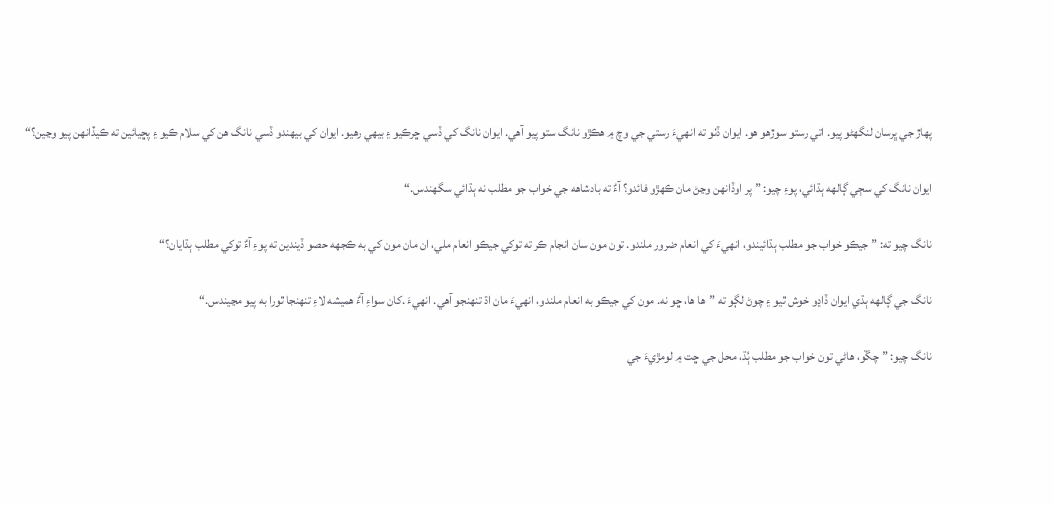پهاڙ جي ڀرسان لنگهڻو پيو. اتي رستو سوڙهو هو. ايوان ڏٺو ته انهيءَ رستي جي وچ ۾ هڪڙو نانگ ستو پيو آهي. ايوان نانگ کي ڏسي ڇرڪيو ۽ بيهي رهيو. ايوان کي بيهندو ڏسي نانگ هن کي سلام ڪيو ۽ پڇيائين ته ڪيڏانهن پيو وڃين؟“

ايوان نانگ کي سڄي ڳالهه ٻڌائي، پوءِ چيو: ”پر اوڏانهن وڃڻ مان ڪهڙو فائدو؟ آءٌ ته بادشاهه جي خواب جو مطلب نه ٻڌائي سگهندس.“

نانگ چيو ته: ”جيڪو خواب جو مطلب ٻڌائيندو، انهيءَ کي انعام ضرور ملندو. تون مون سان انجام ڪر ته توکي جيڪو انعام ملي، ان مان مون کي به ڪجهه حصو ڏيندين ته پوءِ آءٌ توکي مطلب ٻڌايان؟“

نانگ جي ڳالهه ٻڌي ايوان ڏاڍو خوش ٿيو ۽ چوڻ لڳو ته ”ها ها، ڇو نه. مون کي جيڪو به انعام ملندو، انهيءَ مان اڌ تنهنجو آهي. انهيءَ .کان سواءِ آءٌ هميشه لاءِ تنهنجا ٿورا به پيو مڃيندس.“

نانگ چيو: ”چڱو، هاڻي تون خواب جو مطلب ٻُڌ، محل جي ڇت ۾ لومڙيءَ جي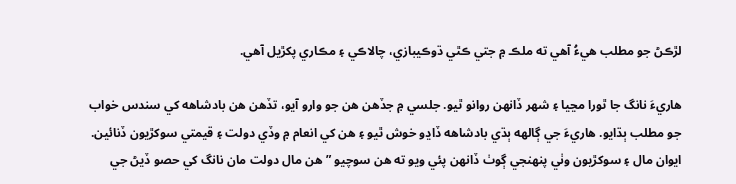لڙڪڻ جو مطلب هيءُ آهي ته ملڪ ۾ جتي ڪٿي ڌوڪيبازي، چالاڪي ۽ مڪاري پکڙيل آهي.

هاريءَ نانگ جا ٿورا مڃيا ۽ شهر ڏانهن روانو ٿيو. جلسي ۾ جڏهن هن جو وارو آيو، تڏهن هن بادشاهه کي سندس خواب جو مطلب ٻڌايو. هاريءَ جي ڳالهه ٻڌي بادشاهه ڏاڍو خوش ٿيو ۽ هن کي انعام ۾ وڏي دولت ۽ قيمتي سوکڙيون ڏنائين. ايوان مال ۽ سوکڙيون وٺي پنهنجي ڳوٺ ڏانهن پئي ويو ته هن سوچيو ”هن مال دولت مان نانگ کي حصو ڏيڻ جي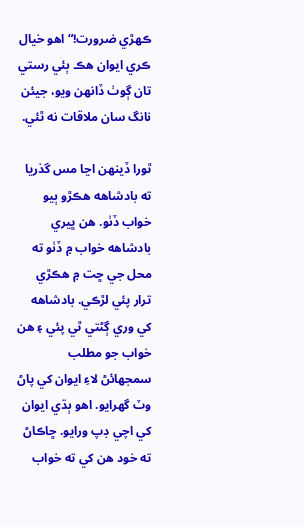ڪهڙي ضرورت!“ اهو خيال ڪري ايوان هڪ ٻئي رستي تان ڳوٺ ڏانهن ويو، جيئن نانگ سان ملاقات نه ٿئي.

ٿورا ڏينهن اڃا مس گذريا ته بادشاهه هڪڙو ٻيو خواب ڏٺو. هن ڀيري بادشاهه خواب ۾ ڏٺو ته محل جي ڇت ۾ هڪڙي ترار پئي لڙڪي. بادشاهه کي وري ڳڻتي ٿي پئي ۽ هن خواب جو مطلب سمجهائڻ لاءِ ايوان کي پاڻ وٽ گهرايو. اهو ٻڌي ايوان کي اچي ڊپ ورايو. ڇاڪاڻ ته خود هن کي ته خواب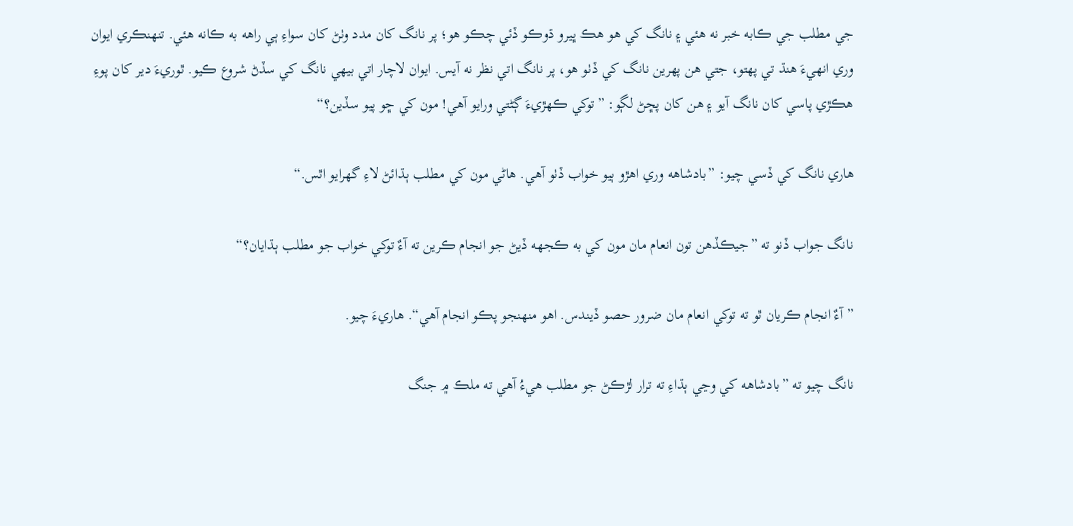جي مطلب جي ڪابه خبر نه هئي ۽ نانگ کي هو هڪ ڀيرو ڌوڪو ڏئي چڪو هو؛ پر نانگ کان مدد وٺڻ کان سواءِ ٻي راهه به ڪانه هئي. تنهنڪري ايوان وري انهيءَ هنڌ تي پهتو، جتي هن پهرين نانگ کي ڏٺو هو، پر نانگ اتي نظر نه آيس. ايوان لاچار اتي بيهي نانگ کي سڏڻ شروع ڪيو. ٿوريءَ دير کان پوءِ هڪڙي پاسي کان نانگ آيو ۽ هن کان پڇڻ لڳو: ”توکي ڪهڙيءَ ڳڻتي ورايو آهي! مون کي ڇو پيو سڏين؟“

هاري نانگ کي ڏسي چيو: ”بادشاهه وري اهڙو ٻيو خواب ڏٺو آهي. هاڻي مون کي مطلب ٻڌائڻ لاءِ گهرايو اٿس.“

نانگ جواب ڏنو ته ”جيڪڏهن تون انعام مان مون کي به ڪجهه ڏيڻ جو انجام ڪرين ته آءٌ توکي خواب جو مطلب ٻڌايان؟“

”آءٌ انجام ڪريان ٿو ته توکي انعام مان ضرور حصو ڏيندس. اهو منهنجو پڪو انجام آهي“. هاريءَ چيو.

نانگ چيو ته ”بادشاهه کي وڃي ٻڌاءِ ته ترار لڙڪڻ جو مطلب هيءُ آهي ته ملڪ ۾ جنگ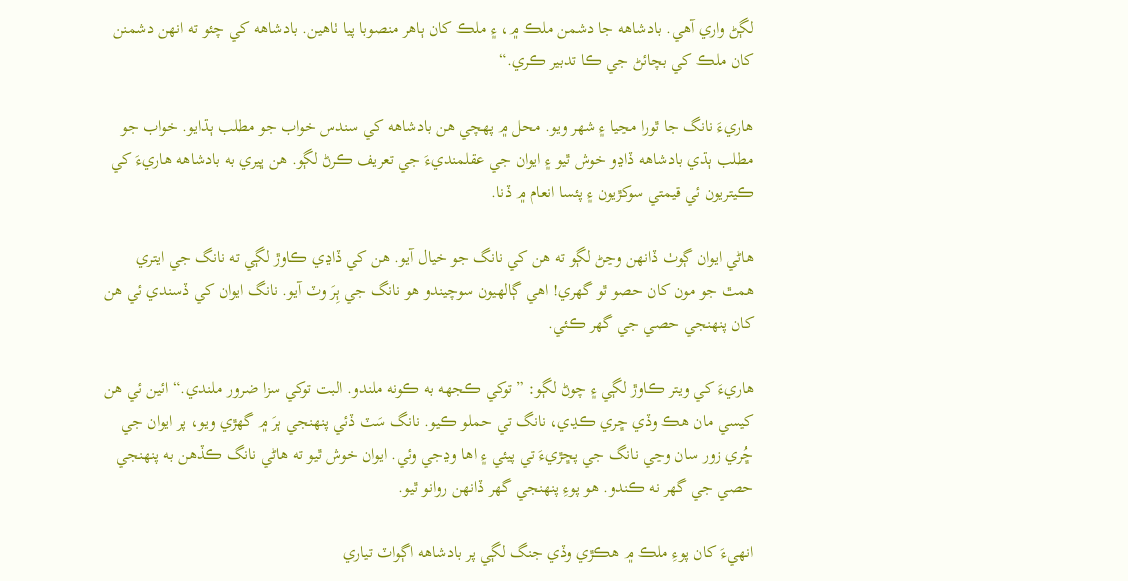لڳڻ واري آهي. بادشاهه جا دشمن ملڪ ۾، ۽ ملڪ کان ٻاهر منصوبا پيا ٺاهين. بادشاهه کي چئو ته انهن دشمنن کان ملڪ کي بچائڻ جي ڪا تدبير ڪري.“

هاريءَ نانگ جا ٿورا مڃيا ۽ شهر ويو. محل ۾ پهچي هن بادشاهه کي سندس خواب جو مطلب ٻڌايو. خواب جو مطلب ٻڌي بادشاهه ڏاڍو خوش ٿيو ۽ ايوان جي عقلمنديءَ جي تعريف ڪرڻ لڳو. هن ڀيري به بادشاهه هاريءَ کي ڪيتريون ئي قيمتي سوکڙيون ۽ پئسا انعام ۾ ڏنا.

هاڻي ايوان ڳوٺ ڏانهن وڃڻ لڳو ته هن کي نانگ جو خيال آيو. هن کي ڏاڍي ڪاوڙ لڳي ته نانگ جي ايتري همٿ جو مون کان حصو ٿو گهري! اهي ڳالهيون سوچيندو هو نانگ جي ٻِرَ وٽ آيو. نانگ ايوان کي ڏسندي ئي هن کان پنهنجي حصي جي گهر ڪئي.

هاريءَ کي ويتر ڪاوڙ لڳي ۽ چوڻ لڳو: ”توکي ڪجهه به ڪونه ملندو. البت توکي سزا ضرور ملندي.“ ائين ئي هن کيسي مان هڪ وڏي ڇري ڪڍي، نانگ تي حملو ڪيو. نانگ سَٽ ڏئي پنهنجي ٻرَ ۾ گهڙي ويو، پر ايوان جي ڇُري زور سان وڃي نانگ جي پڇڙيءَ تي پيئي ۽ اها وڍجي وئي. ايوان خوش ٿيو ته هاڻي نانگ ڪڏهن به پنهنجي حصي جي گهر نه ڪندو. هو پوءِ پنهنجي گهر ڏانهن روانو ٿيو.

انهيءَ کان پوءِ ملڪ ۾ هڪڙي وڏي جنگ لڳي پر بادشاهه اڳواٽ تياري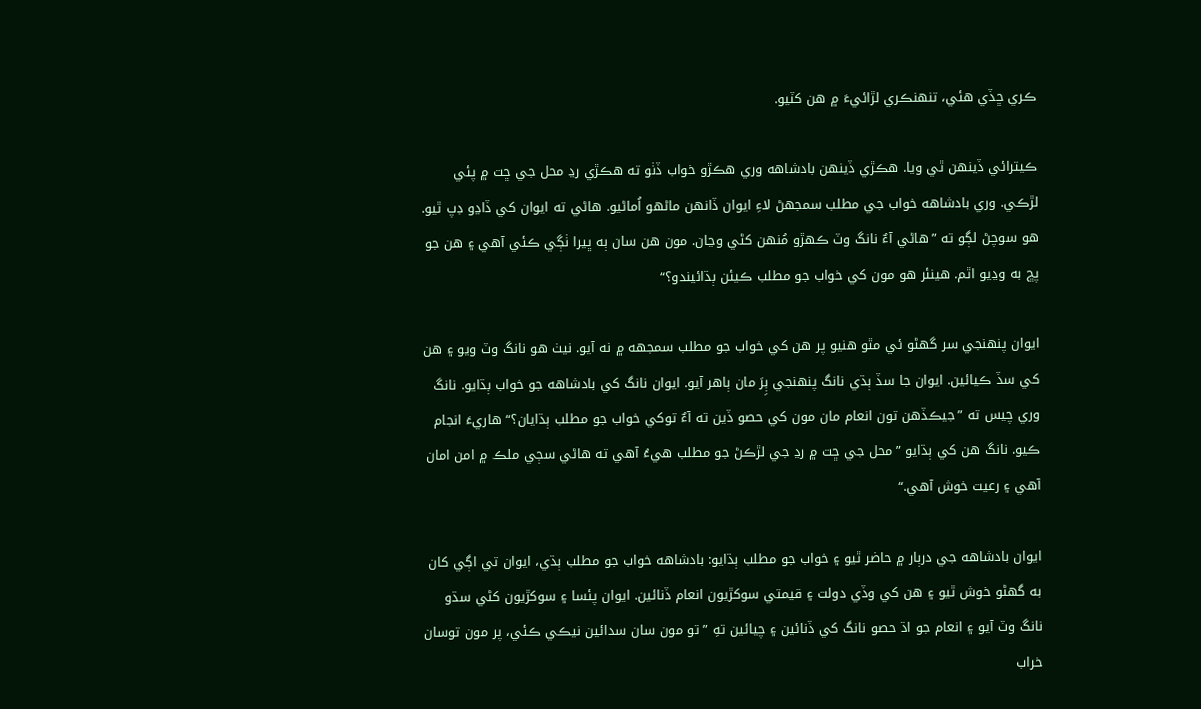ڪري ڇڏي هئي، تنهنڪري لڙائيءَ ۾ هن کٽيو.

ڪيترائي ڏينهن ٿي ويا. هڪڙي ڏينهن بادشاهه وري هڪڙو خواب ڏٺو ته هڪڙي رڍ محل جي ڇت ۾ پئي لڙڪي. وري بادشاهه خواب جي مطلب سمجهڻ لاءِ ايوان ڏانهن ماڻهو اُماڻيو. هاڻي ته ايوان کي ڏاڍو ڊپ ٿيو. هو سوچڻ لڳو ته ”هاڻي آءٌ نانگ وٽ ڪهڙو مُنهن کڻي وڃان. مون هن سان ٻه ڀيرا ٺڳي ڪئي آهي ۽ هن جو پڇ به وڍيو اٿم. هينئر هو مون کي خواب جو مطلب ڪيئن ٻڌائيندو؟“

ايوان پنهنجي سر گهڻو ئي مٿو هنيو پر هن کي خواب جو مطلب سمجهه ۾ نه آيو. نيٺ هو نانگ وٽ ويو ۽ هن کي سڏ ڪيائين. ايوان جا سڏ ٻڌي نانگ پنهنجي ٻِرَ مان ٻاهر آيو. ايوان نانگ کي بادشاهه جو خواب ٻڌايو. نانگ وري چيس ته ”جيڪڏهن تون انعام مان مون کي حصو ڏين ته آءٌ توکي خواب جو مطلب ٻڌايان؟“ هاريءَ انجام ڪيو. نانگ هن کي ٻڌايو ”محل جي ڇت ۾ رڍ جي لڙڪڻ جو مطلب هيءُ آهي ته هاڻي سڄي ملڪ ۾ امن امان آهي ۽ رعيت خوش آهي.“

ايوان بادشاهه جي درٻار ۾ حاضر ٿيو ۽ خواب جو مطلب ٻڌايو: بادشاهه خواب جو مطلب ٻڌي، ايوان تي اڳي کان به گهڻو خوش ٿيو ۽ هن کي وڏي دولت ۽ قيمتي سوکڙيون انعام ڏنائين. ايوان پئسا ۽ سوکڙيون کڻي سڌو نانگ وٽ آيو ۽ انعام جو اڌ حصو نانگ کي ڏنائين ۽ چيائين تهِ ”تو مون سان سدائين نيڪي ڪئي، پر مون توسان خراب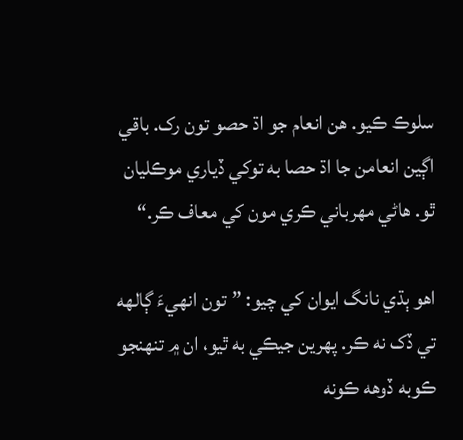سلوڪ ڪيو. هن انعام جو اڌ حصو تون رک. باقي اڳين انعامن جا اڌ حصا به توکي ڏياري موڪليان ٿو. هاڻي مهرباني ڪري مون کي معاف ڪر.“

اهو ٻڌي نانگ ايوان کي چيو: ”تون انهيءَ ڳالهه تي ڏک نه ڪر. پهرين جيڪي به ٿيو، ان ۾ تنهنجو ڪوبه ڏوهه ڪونه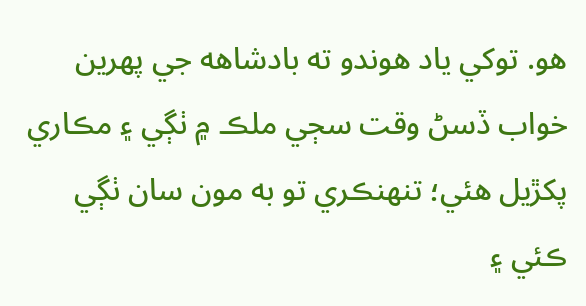هو. توکي ياد هوندو ته بادشاهه جي پهرين خواب ڏسڻ وقت سڄي ملڪ ۾ ٺڳي ۽ مڪاري پکڙيل هئي؛ تنهنڪري تو به مون سان ٺڳي ڪئي ۽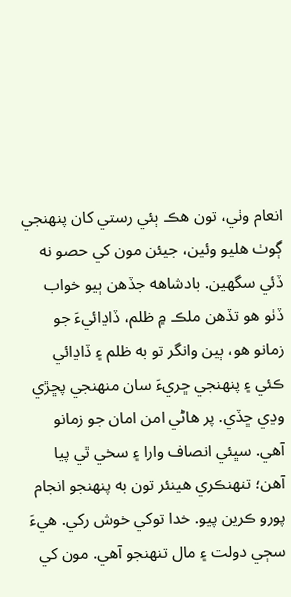انعام وٺي، تون هڪ ٻئي رستي کان پنهنجي ڳوٺ هليو وئين، جيئن مون کي حصو نه ڏئي سگهين. بادشاهه جڏهن ٻيو خواب ڏٺو هو تڏهن ملڪ ۾ ظلم، ڏاڍائيءَ جو زمانو هو، ٻين وانگر تو به ظلم ۽ ڏاڍائي ڪئي ۽ پنهنجي ڇريءَ سان منهنجي پڇڙي وڍي ڇڏي. پر هاڻي امن امان جو زمانو آهي. سڀئي انصاف وارا ۽ سخي ٿي پيا آهن؛ تنهنڪري هينئر تون به پنهنجو انجام پورو ڪرين پيو. خدا توکي خوش رکي. هيءَ سڄي دولت ۽ مال تنهنجو آهي. مون کي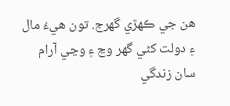هن جي ڪهڙي گهرج. تون هيءُ مال ۽ دولت کڻي گهر وڃ ۽ وڃي آرام سان زندگي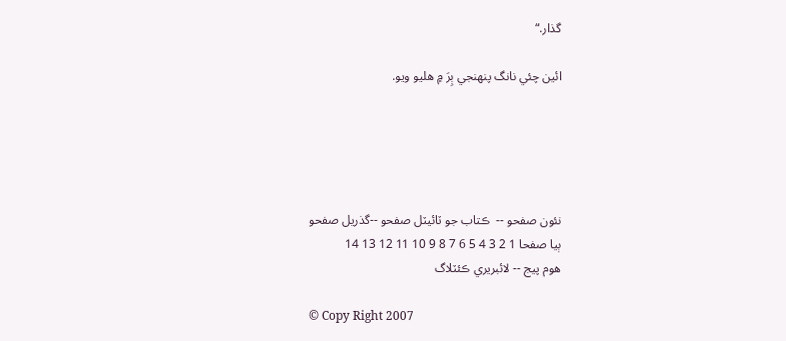گذار.“

ائين چئي نانگ پنهنجي ٻِرَ ۾ هليو ويو.





نئون صفحو --  ڪتاب جو ٽائيٽل صفحو --گذريل صفحو
ٻيا صفحا 1 2 3 4 5 6 7 8 9 10 11 12 13 14
هوم پيج -- لائبريري ڪئٽلاگ

© Copy Right 2007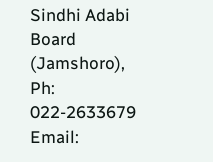Sindhi Adabi Board (Jamshoro),
Ph: 022-2633679 Email: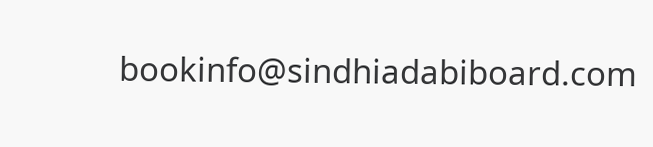bookinfo@sindhiadabiboard.com